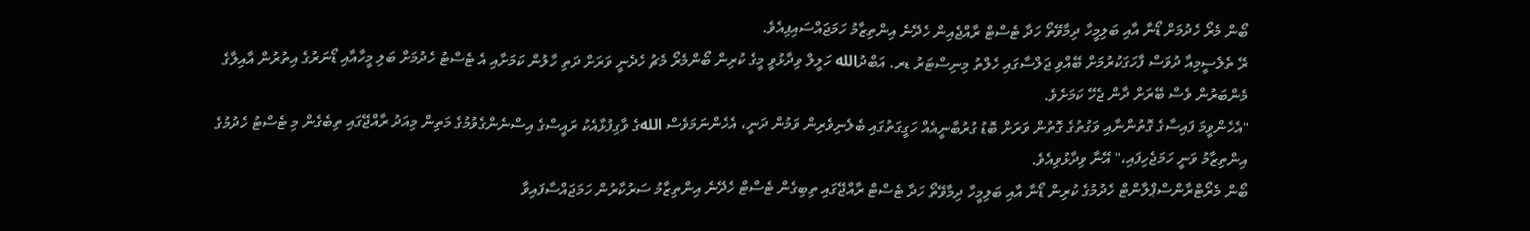ބޯން މެރޯ ހެދުމަށް ޑޯނާ އާއި ބަލިމީހާ ދިމާވޭތޯ ހަދާ ޓެސްޓް ރާއްޖެއިން ހެދޭނެ އިންތިޒާމު ހަމަޖައްސައިފިއެވެ.
ރޭ ތެލެސީމިއާ ދުވަސް ފާހަގަކުރުމަށް ބޭއްވި ޖަލްސާގައި ހެލްތު މިނިސްޓަރު ޑރ. އަބްދުالله ހަލީލް ވިދާޅުވީ މީގެ ކުރިން ބޯންމެރޯ މެޗު ހެދެނީ ވަރަށް ދަތި ހާލުން ކަމަށާއި އެ ޓެސްޓު ހެދުމަށް ބަލި މީހާއާއި ޑޯނަރުގެ އިތުރުން އާއިލާގެ މެންބަރުން ވެސް ބޭރަށް ދާން ޖެހޭ ކަމަށެވެ.
"އެހެންވީމަ ފައިސާގެ ގޮތުންނާއި ވަގުތުގެ ގޮތުން ވަރަށް ބޮޑު ގުރުބާނީއެއް ހަގީގަތުގައި ބެލެނިވެރިން ވަމުން ދަނީ، އެހެންނަމަވެސް اللهގެ ވާގިފުޅާއެކު ރައީސްގެ އިސްނެންގެވުމުގެ މަތިން މިއަދު ރާއްޖޭގައި ތިބެގެން މި ޓެސްޓު ހެދުމުގެ އިންތިޒާމު ވަނީ ހަމަޖެހިފައި،" އޭނާ ވިދާޅުވިއެވެ.
ބޯން މެރޯޓްރާންސްޕްލާންޓް ހެދުމުގެ ކުރިން ޑޯނާ އާއި ބަލިމީހާ ދިމާވޭތޯ ހަދާ ޓެސްޓް ރާއްޖޭގައި ތިބިގެން ޓެސްޓް ހެދޭނެ އިންތިޒާމު ސަރުކާރުން ހަމަޖައްސާފައިވާ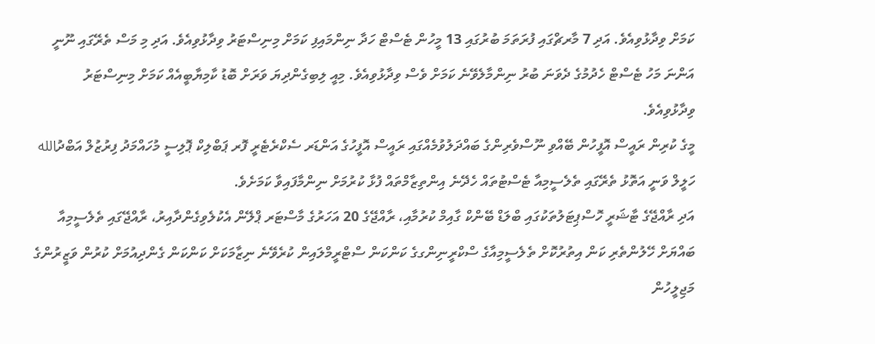ކަމަށް ވިދާޅުވިއެވެ. އަދި 7 މާރޗްގައި ފުރަތަމަ ބުރުގައި 13 މީހުން ޓެސްޓް ހަދާ ނިންމައިފި ކަމަށް މިނިސްޓަރު ވިދާޅުވިއެވެ. އަދި މި މަސް ތެރޭގައި ނޫނީ އަންނަ މަހު ޓެސްޓް ހެދުމުގެ ދެވަނަ ބުރު ނިންމާލެވޭނެ ކަމަށް ވެސް ވިދާޅުވިއެވެ. މިއީ ލިބިގެންދިޔަ ވަރަށް ބޮޑު ކާމިޔާބީއެއް ކަމަށް މިނިސްޓަރު ވިދާޅުވިއެވެ.
މީގެ ކުރިން ރައީސް އޮފީހުން ބޭއްވި ނޫސްވެރިންގެ ބައްދަލުވުމެއްގައި ރައީސް އޮފީހުގެ އަންޑަރ ސެކްރެޓެރީ ފޮރ ޕަބްލިކް ޕޮލިސީ މުހައްމަދު ފިރުޒުލް އަބްދުالله ހަލީލް ވަނީ އަތޮޅު ތެރޭގައި ތެލެސީމިއާ ޓެސްޓުތައް ހެދޭނެ އިންތިޒާމްތައް ފުޅާ ކުރުމަށް ނިންމާފައިވާ ކަމަށެވެ.
އަދި ރާއްޖޭގެ ޓާޝަރީ ހޮސްޕިޓަލުތަކުގައި ބްލަޑް ބޭންކް ގާއިމް ކުރުމާއި، ރާއްޖޭގެ 20 އަހަރުގެ މާސްޓަރ ޕްލޭން އެކުލެވިގެންދާއިރު، ރާއްޖޭގައި ތެލެސީމިއާ ބައްޔަށް ހޭލުންތެރި ކަން އިތުރުކޮށް ތެލެސީމިއާގެ ސްކްރީނިންގގެ ކަންކަން ސްޓްރީމްލައިން ކުރެވޭނެ ނިޒާމަކަށް ކަންކަން ގެންދިއުމަށް ކުރުން ވަޒީރުންގެ މަޖިލީހުން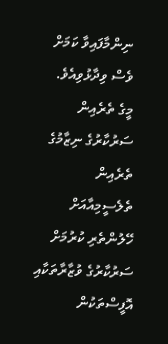ނިންމާފައިވާ ކަމަށް ވެސް ވިދާޅުވިއެވެ.
މީގެ ތެރެއިން ސަރުކާރުގެ ނިޒާމުގެ ތެރެއިން ތެލެސީމިއާއަށް ހޭލުންތެރި ކުރުމަށް ސަރުކާރުގެ ވުޒާރާތަކާއި އޮފީސްތަކުން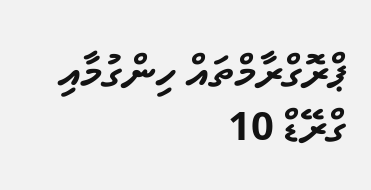ޕްރޮގްރާމްތައް ހިންގުމާއި ގްރޭޑް 10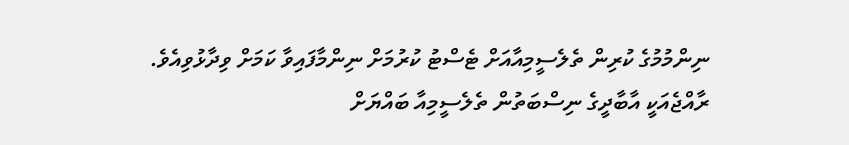ނިންމުމުގެ ކުރިން ތެލެސީމިއާއަށް ޓެސްޓު ކުރުމަށް ނިންމާފައިވާ ކަމަށް ވިދާޅުވިއެވެ.
ރާއްޖެއަކީ އާބާދީގެ ނިސްބަތުން ތެލެސީމިއާ ބައްޔަށް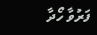ފަރުވާ ހޯދާ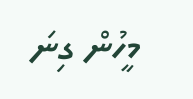މީހުން ގިނަ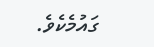ގައުމެކެވެ.